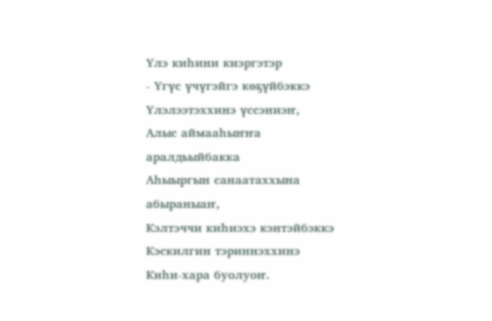Үлэ киһини киэргэтэр
- Үгүс үчүгэйгэ көҕүйбэккэ
Үлэлээтэххинэ үссэниэҥ,
Алыс аймааһыҥҥа аралдьыйбакка
Аһыыргын санаатаххына абыраныаҥ,
Кэлтэччи киһиэхэ кэнтэйбэккэ
Кэскилгин тэриннэххинэ
Киһи-хара буолуоҥ.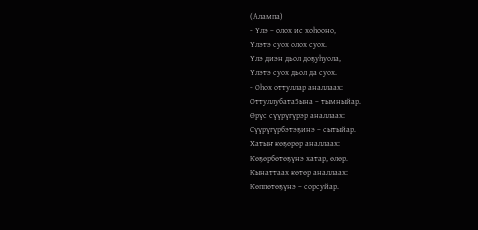(Алампа)
- Үлэ – олох ис хоһооно,
Үлэтэ суох олох суох.
Үлэ диэн дьол доҕуһуола,
Үлэтэ суох дьол да суох.
- Оһох оттуллар аналлаах:
Оттуллубата5ына – тымныйар.
Өрүс сүүрүгүрэр аналлаах:
Сүүрүгүрбэтэҕинэ – сытыйар.
Хатыҥ көҕөрөр аналлаах:
Көҕөрбөтөҕүнэ хатар, өлөр.
Кынаттаах көтөр аналлаах:
Көппөтөҕүнэ – сорсуйар.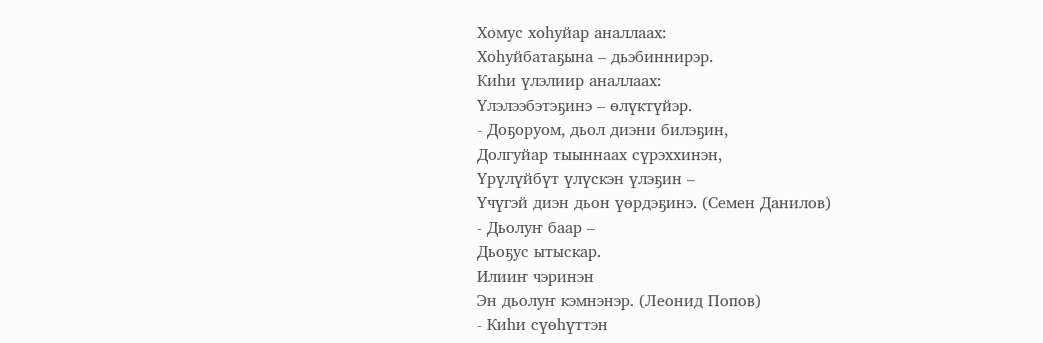Хомус хоһуйар аналлаах:
Хоһуйбатаҕына – дьэбиннирэр.
Киһи үлэлиир аналлаах:
Үлэлээбэтэҕинэ – өлүктүйэр.
- Доҕоруом, дьол диэни билэҕин,
Долгуйар тыыннаах сүрэххинэн,
Үрүлүйбүт үлүскэн үлэҕин –
Үчүгэй диэн дьон үөрдэҕинэ. (Семен Данилов)
- Дьолуҥ баар –
Дьоҕус ытыскар.
Илииҥ чэринэн
Эн дьолуҥ кэмнэнэр. (Леонид Попов)
- Киһи сүөһүттэн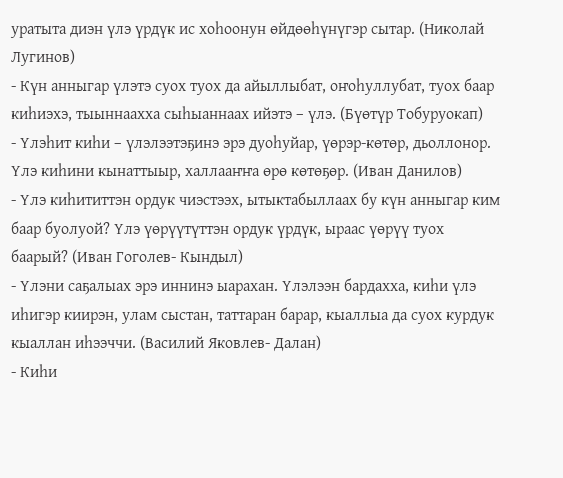уратыта диэн үлэ үрдүк ис хоһоонун өйдөөһүнүгэр сытар. (Николай Лугинов)
- Күн анныгар үлэтэ суох туох да айыллыбат, оҥоһуллубат, туох баар киһиэхэ, тыыннаахха сыһыаннаах ийэтэ – үлэ. (Бүөтүр Тобуруокап)
- Үлэһит киһи – үлэлээтэҕинэ эрэ дуоһуйар, үөрэр-көтөр, дьоллонор. Үлэ киһини кынаттыыр, халлааҥҥа өрө көтөҕөр. (Иван Данилов)
- Үлэ киһититтэн ордук чиэстээх, ытыктабыллаах бу күн анныгар ким баар буолуой? Үлэ үөрүүтүттэн ордук үрдүк, ыраас үөрүү туох баарый? (Иван Гоголев- Кындыл)
- Үлэни саҕалыах эрэ иннинэ ыарахан. Үлэлээн бардахха, киһи үлэ иһигэр киирэн, улам сыстан, таттаран барар, кыаллыа да суох курдук кыаллан иһээччи. (Василий Яковлев- Далан)
- Киһи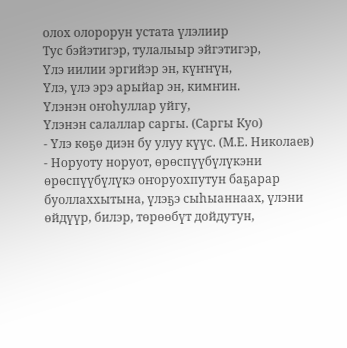олох олорорун устата үлэлиир
Тус бэйэтигэр, тулалыыр эйгэтигэр,
Үлэ иилии эргийэр эн, күҥҥүн,
Үлэ, үлэ эрэ арыйар эн, кимҥин.
Үлэнэн оҥоһуллар уйгу,
Үлэнэн салаллар саргы. (Саргы Куо)
- Үлэ көҕө диэн бу улуу күүс. (М.Е. Николаев)
- Норуоту норуот, өрөспүүбүлүкэни өрөспүүбүлүкэ оҥоруохпутун баҕарар буоллаххытына, үлэҕэ сыһыаннаах, үлэни өйдүүр, билэр, төрөөбүт дойдутун,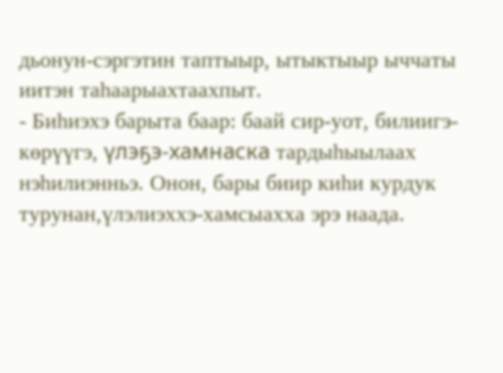дьонун-сэргэтин таптыыр, ытыктыыр ыччаты иитэн таһаарыахтаахпыт.
- Биһиэхэ барыта баар: баай сир-уот, билиигэ-көрүүгэ, үлэҕэ-хамнаска тардыһыылаах нэһилиэнньэ. Онон, бары биир киһи курдук турунан,үлэлиэххэ-хамсыахха эрэ наада.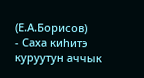(Е.А.Борисов)
- Саха киһитэ куруутун аччык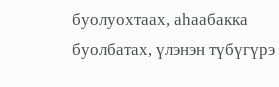буолуохтаах, аһаабакка буолбатах, үлэнэн түбүгүрэ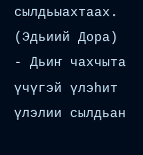сылдьыахтаах. (Эдьиий Дора)
- Дьиҥ чахчыта үчүгэй үлэһит үлэлии сылдьан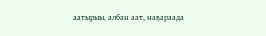аатырыы, албан аат, наҕараада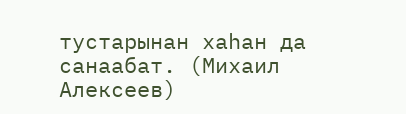тустарынан хаһан да санаабат. (Михаил Алексеев)